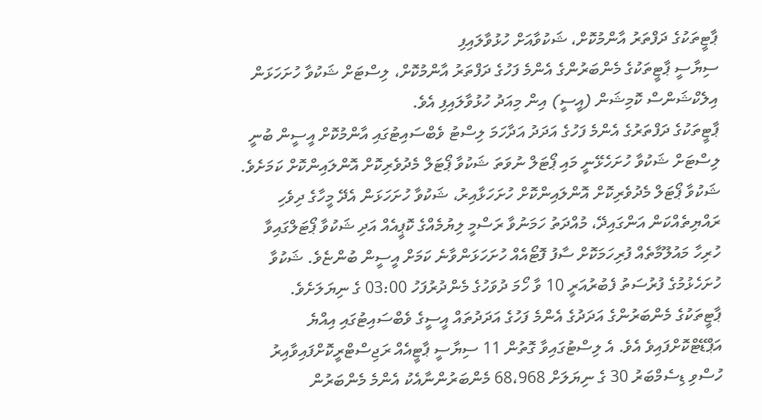ޕާޓީތަކުގެ ދަފްތަރު އާންމުކޮށް، ޝަކުވާއަށް ހުޅުވާލައިފި
ސިޔާސީ ޕާޓީތަކުގެ މެންބަރުންގެ އެންމެ ފަހުގެ ދަފްތަރު އާންމުކޮށް، ލިސްޓަށް ޝަކުވާ ހުށަހަޅަން އިލެކްޝަންސް ކޮމިޝަން (އީސީ) އިން މިއަދު ހުޅުވާލައިފި އެވެ.
ޕާޓީތަކުގެ ދަފްތަރުގެ އެންމެ ފަހުގެ އަދަދު އަދާހަމަ ލިސްޓު ވެބްސައިޓުގައި އާންމުކޮށް އީސީން ބުނީ ލިސްޓަށް ޝަކުވާ ހުށަހެޅޭނީ މައި ޕޯޓަލް ނުވަތަ ޝަކުވާ ޕޯޓަލް މެދުވެރިކޮށް އޮންލައިންކޮށް ކަމަށެވެ.
ޝަކުވާ ޕޯޓަލް މެދުވެރިކޮށް އޮންލައިންކޮށް ހުށަހަޅާއިރު، ޝަކުވާ ހުށަހަޅަން އެދޭ މީހާގެ ދިވެހި ރައްޔިތެއްކަން އަންގައިދޭ، މުއްދަތު ހަމަނުވާ ރަސްމީ ލިޔުމެއްގެ ކޮޕީއެއް އަދި ޝަކުވާ ޕޯޓަލްގައިވާ ހުރިހާ މައުލޫމާތެއް ފުރިހަމަކޮށް ސާފު ފޮޓޯއެއް ހުށަހަޅަންވާނެ ކަމަށް އީސީން ބުންޏެވެ. ޝަކުވާ ހުށަހެޅުމުގެ ފުރުސަތު ފެބުރުއަރީ 10 ވާ ހޯމަ ދުވަހުގެ މެންދުރުފަހު 03:00 ގެ ނިޔަލަށެވެ.
ޕާޓީތަކުގެ މެންބަރުންގެ އަދަދުގެ އެންމެ ފަހުގެ އަދަދުތައް އީސީގެ ވެބްސައިޓުގައި އިއްޔެ އަޕްޑޭޓްކޮށްފައިވެ އެވެ. އެ ލިސްޓުގައިވާ ގޮތުން 11 ސިޔާސީ ޕާޓީއެއް ރަޖިސްޓްރީކޮށްފައިވާއިރު ހުސްވި ޑިސެމްބަރު 30 ގެ ނިޔަލަށް 68،968 މެންބަރުންނާއެކު އެންމެ މެންބަރުން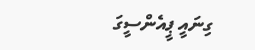ގިނައީ ޕީއެންސީގަ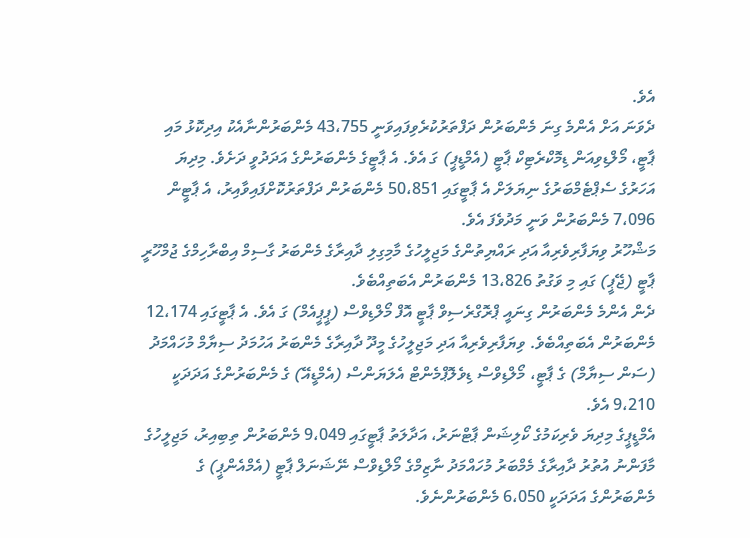އެވެ.
ދެވަނަ އަށް އެންމެ ގިނަ މެންބަރުން ދަފްތަރުކުރެވިފައިވަނީ 43،755 މެންބަރުންނާއެކު އިދިކޮޅު މައި ޕާޓީ، މޯލްޑިވިއަން ޑިމޮކްރެޓިކް ޕާޓީ (އެމްޑީޕީ) ގަ އެވެ. އެ ޕާޓީގެ މެންބަރުންގެ އަދަދުވީ ދަށެވެ. މިދިޔަ އަހަރުގެ ސެޕްޓެމްބަރުގެ ނިޔަލަށް އެ ޕާޓީގައި 50،851 މެންބަރުން ދަފްތަރުކޮށްފައިވާއިރު، އެ ޕާޓީން 7،096 މެންބަރުން ވަނީ މަދުވެފަ އެވެ.
މަޝްހޫރު ވިޔަފާރިވެރިއާ އަދި ރައްޔިތުންގެ މަޖިލީހުގެ މާމިގިލި ދާއިރާގެ މެންބަރު ގާސިމް އިބްރާހިމްގެ ޖުމްހޫރީ ޕާޓީ (ޖޭޕީ) ގައި މި ވަގުތު 13،826 މެންބަރުން އެބަތިއްބެވެ.
ދެން އެންމެ މެންބަރުން ގިނައީ ޕްރޮގްރެސިވް ޕާޓީ އޮފް މޯލްޑިވްސް (ޕީޕީއެމް) ގަ އެވެ. އެ ޕާޓީގައި 12،174 މެންބަރުން އެބަތިއްބެވެ. ވިޔަފާރިވެރިއާ އަދި މަޖިލީހުގެ މީދޫ ދާއިރާގެ މެންބަރު އަހުމަދު ސިޔާމް މުހައްމަދު (ސަން ސިޔާމް) ގެ ޕާޓީ، މޯލްޑިވްސް ޑިވެލޮޕްމެންޓް އެލަޔަންސް (އެމްޑީއޭ) ގެ މެންބަރުންގެ އަދަދަކީ 9،210 އެވެ.
އެމްޑީޕީގެ މިދިޔަ ވެރިކަމުގެ ކޯލިޝަން ޕާޓްނަރު، އަދާލަތު ޕާޓީގައި 9،049 މެންބަރުން ތިބިއިރު، މަޖިލީހުގެ މާފަންނު އުތުރު ދާއިރާގެ މެމްބަރު މުހައްމަދު ނާޒިމްގެ މޯލްޑިވްސް ނޭޝަނަލް ޕާޓީ (އެމްއެންޕީ) ގެ މެންބަރުންގެ އަދަދަކީ 6،050 މެންބަރުންނެވެ.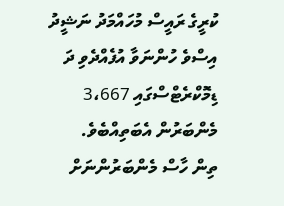ކުރީގެ ރައީސް މުހައްމަދު ނަޝީދު އިސްވެ ހުންނަވާ އުފެއްދެވި ދަ ޑިމޮކްރެޓްސްގައި 3،667 މެންބަރުން އެބަތިއްބެވެ.
ތިން ހާސް މެންބަރުންނަށް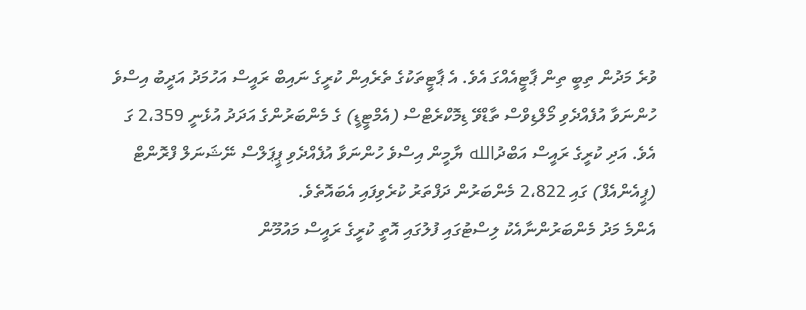ވުރެ މަދުން ތިބީ ތިން ޕާޓީއެއްގަ އެވެ. އެ ޕާޓީތަކުގެ ތެރެއިން ކުރީގެ ނައިބް ރައީސް އަހުމަދު އަދީބު އިސްވެ ހުންނަވާ އުފެއްދެވި މޯލްޑިވްސް ތާޑްވޭ ޑިމޮކްރެޓްސް (އެމްޓީޑީ) ގެ މެންބަރުންގެ އަދަދު އުޅެނީ 2،359 ގަ އެވެ. އަދި ކުރީގެ ރައީސް އަބްދުالله ޔާމީން އިސްވެ ހުންނަވާ އުފެއްދެވި ޕީޕަލްސް ނޭޝަނަލް ފްރޮންޓް (ޕީއެންއެފް) ގައި 2،822 މެންބަރުން ދަފްތަރު ކުރެވިފައި އެބައޮތެވެ.
އެންމެ މަދު މެންބަރުންނާއެކު ލިސްޓުގައި ފުލުގައި އޮތީ ކުރީގެ ރައީސް މައުމޫން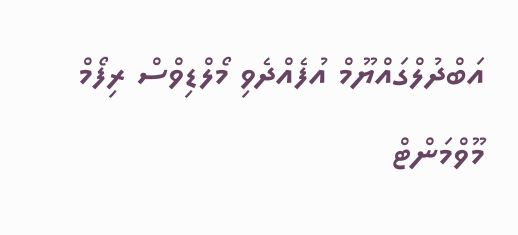އަބްދުލްގައްޔޫމް އުފެއްދެވި މޯލްޑިވްސް ރިފޯމް މޫވްމަންޓް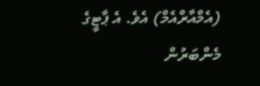(އެމްއާރްއެމް) އެވެ. އެ ޕާޓީގެ މެންބަރުން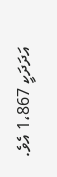އަދަދަކީ 1،867 އެވެ.